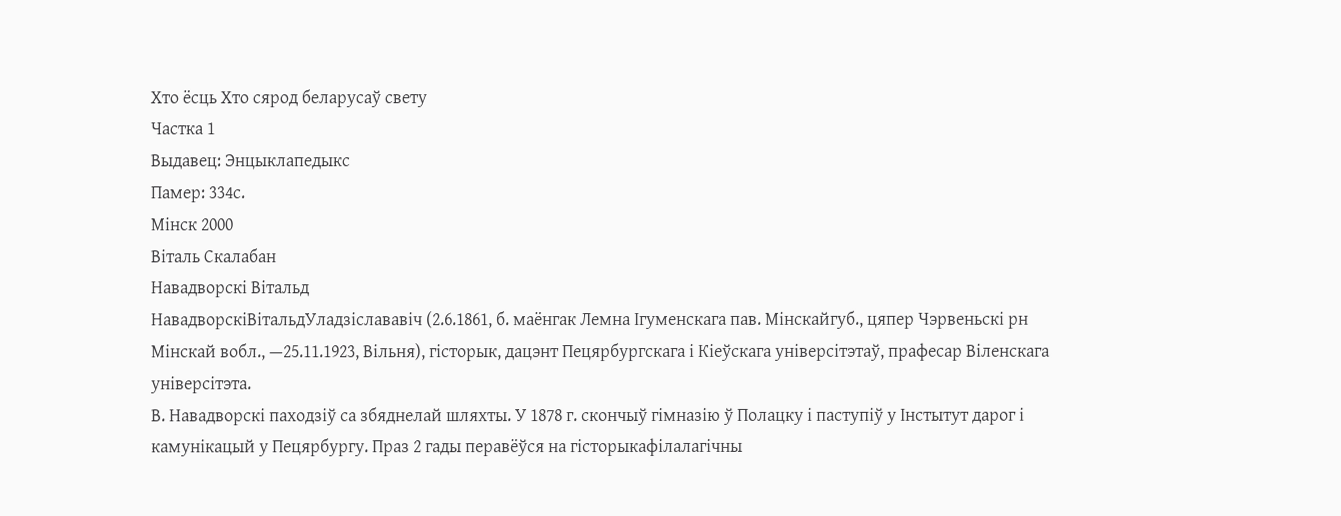Хто ёсць Хто сярод беларусаў свету
Частка 1
Выдавец: Энцыклапедыкс
Памер: 334с.
Мінск 2000
Віталь Скалабан
Навадворскі Вітальд
НавадворскіВітальдУладзіслававіч (2.6.1861, б. маёнгак Лемна Ігуменскага пав. Мінскайгуб., цяпер Чэрвеньскі рн Мінскай вобл., —25.11.1923, Вільня), гісторык, дацэнт Пецярбургскага і Кіеўскага універсітэтаў, прафесар Віленскага універсітэта.
В. Навадворскі паходзіў са збяднелай шляхты. У 1878 г. скончыў гімназію ў Полацку і паступіў у Інстытут дарог і камунікацый у Пецярбургу. Праз 2 гады перавёўся на гісторыкафілалагічны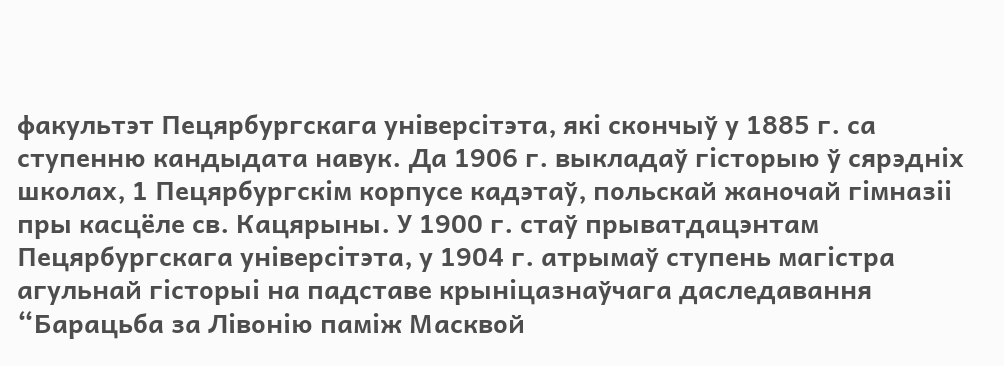факультэт Пецярбургскага універсітэта, які скончыў у 1885 г. са ступенню кандыдата навук. Да 1906 г. выкладаў гісторыю ў сярэдніх школах, 1 Пецярбургскім корпусе кадэтаў, польскай жаночай гімназіі пры касцёле св. Кацярыны. У 1900 г. стаў прыватдацэнтам Пецярбургскага універсітэта, у 1904 г. атрымаў ступень магістра агульнай гісторыі на падставе крыніцазнаўчага даследавання “Барацьба за Лівонію паміж Масквой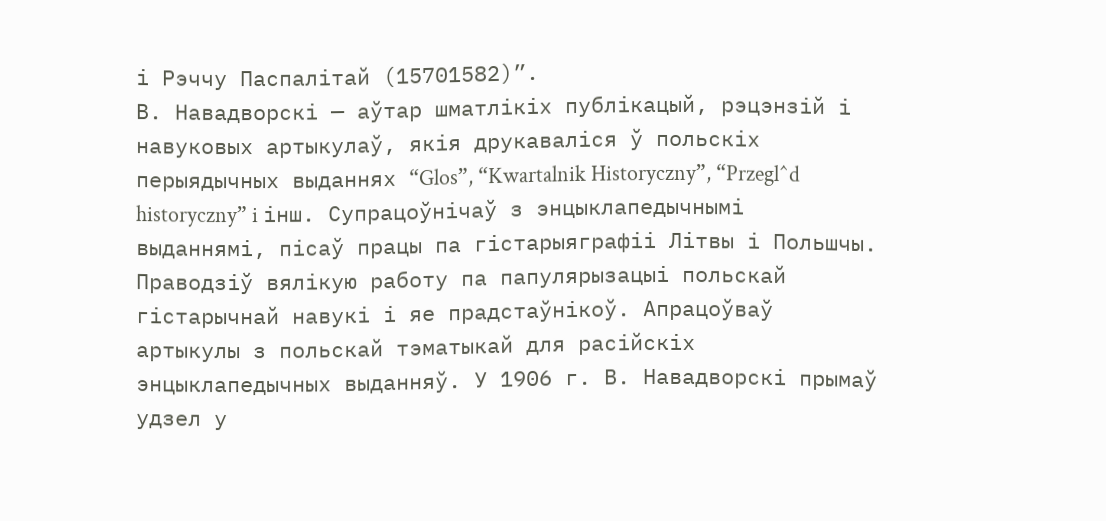і Рэччу Паспалітай (15701582)”.
В. Навадворскі — аўтар шматлікіх публікацый, рэцэнзій і навуковых артыкулаў, якія друкаваліся ў польскіх перыядычных выданнях “Glos”, “Kwartalnik Historyczny”, “Przegl^d historyczny” i інш. Супрацоўнічаў з энцыклапедычнымі выданнямі, пісаў працы па гістарыяграфіі Літвы і Польшчы. Праводзіў вялікую работу па папулярызацыі польскай гістарычнай навукі і яе прадстаўнікоў. Апрацоўваў артыкулы з польскай тэматыкай для расійскіх энцыклапедычных выданняў. У 1906 г. В. Навадворскі прымаў удзел у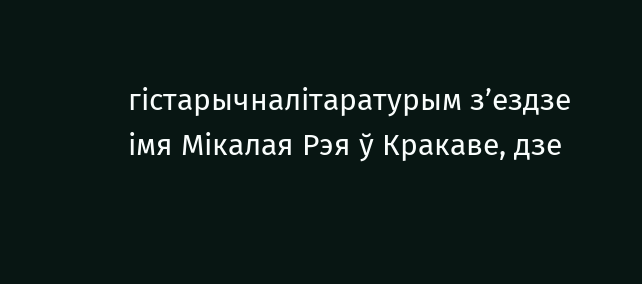гістарычналітаратурым з’ездзе імя Мікалая Рэя ў Кракаве, дзе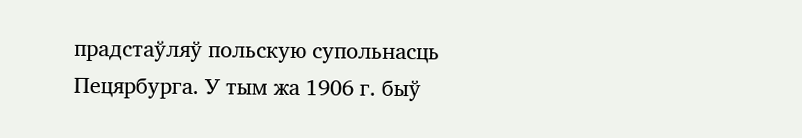прадстаўляў польскую супольнасць Пецярбурга. У тым жа 1906 г. быў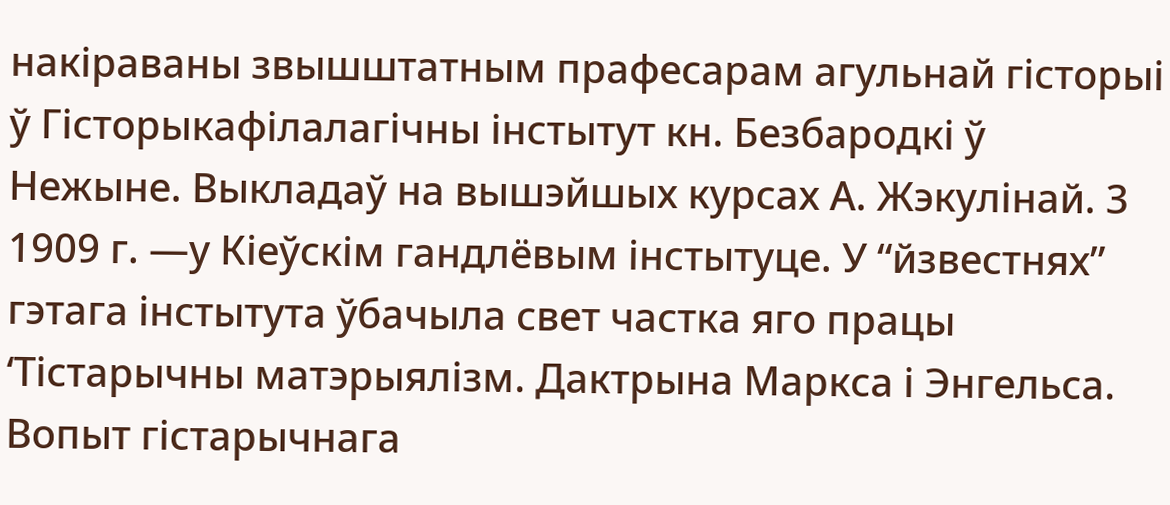накіраваны звышштатным прафесарам агульнай гісторыі ў Гісторыкафілалагічны інстытут кн. Безбародкі ў Нежыне. Выкладаў на вышэйшых курсах А. Жэкулінай. 3 1909 г. —у Кіеўскім гандлёвым інстытуце. У “йзвестнях” гэтага інстытута ўбачыла свет частка яго працы ‘Тістарычны матэрыялізм. Дактрына Маркса і Энгельса. Вопыт гістарычнага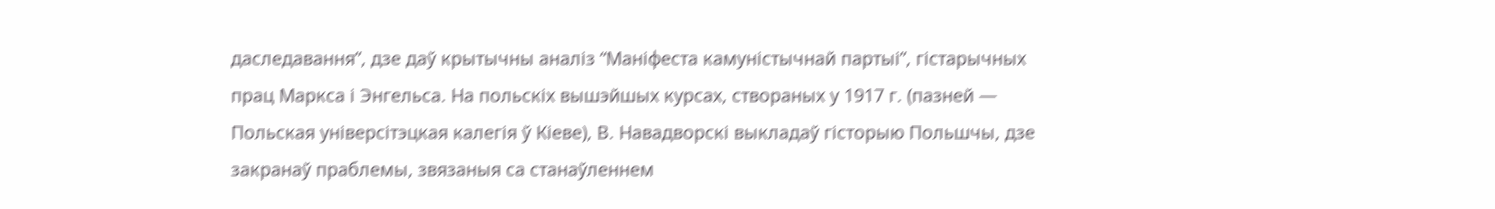даследавання”, дзе даў крытычны аналіз “Маніфеста камуністычнай партыі”, гістарычных прац Маркса і Энгельса. На польскіх вышэйшых курсах, створаных у 1917 г. (пазней — Польская універсітэцкая калегія ў Кіеве), В. Навадворскі выкладаў гісторыю Польшчы, дзе закранаў праблемы, звязаныя са станаўленнем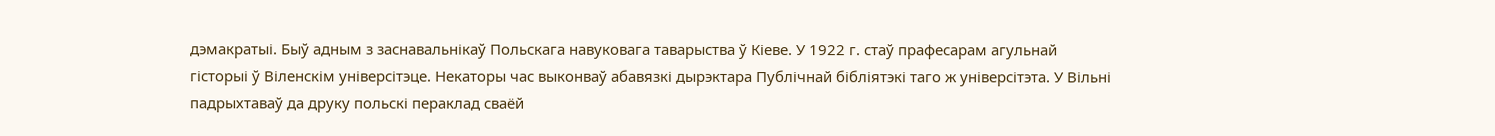дэмакратыі. Быў адным з заснавальнікаў Польскага навуковага таварыства ў Кіеве. У 1922 г. стаў прафесарам агульнай гісторыі ў Віленскім універсітэце. Некаторы час выконваў абавязкі дырэктара Публічнай бібліятэкі таго ж універсітэта. У Вільні падрыхтаваў да друку польскі пераклад сваёй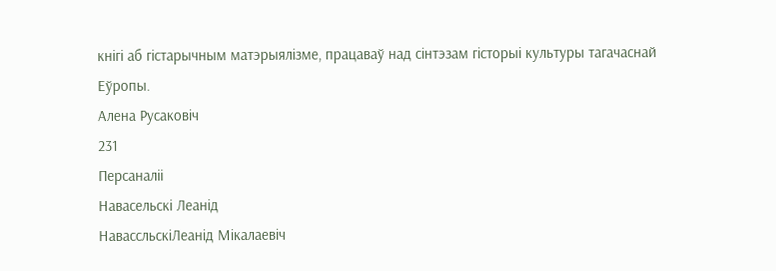кнігі аб гістарычным матэрыялізме, працаваў над сінтэзам гісторыі культуры тагачаснай Еўропы.
Алена Русаковіч
231
Персаналіі
Навасельскі Леанід
НавассльскіЛеанід Мікалаевіч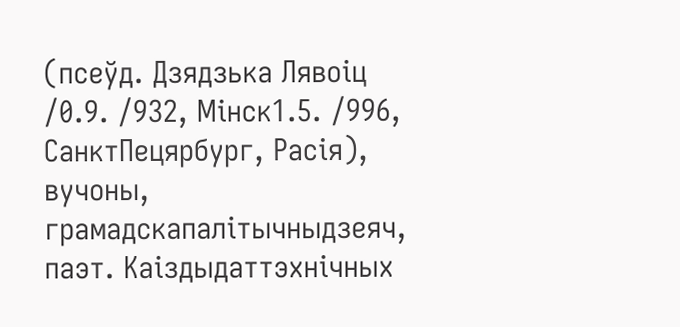(псеўд. Дзядзька Лявоіц /0.9. /932, Мінск1.5. /996, СанктПецярбург, Расія), вучоны, грамадскапалітычныдзеяч, паэт. Каіздыдаттэхнічных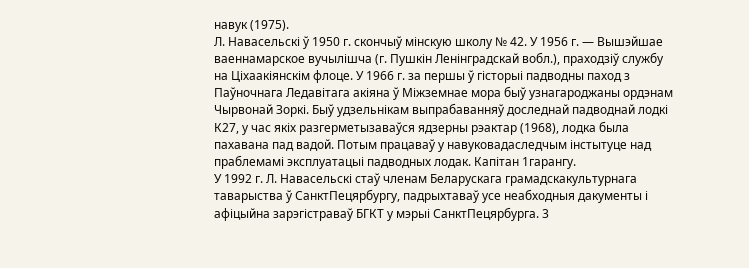навук (1975).
Л. Навасельскі ў 1950 г. скончыў мінскую школу № 42. У 1956 г. — Вышэйшае ваеннамарское вучылішча (г. Пушкін Ленінградскай вобл.), праходзіў службу на Ціхаакіянскім флоце. У 1966 г. за першы ў гісторыі падводны паход з Паўночнага Ледавітага акіяна ў Міжземнае мора быў узнагароджаны ордэнам Чырвонай Зоркі. Быў удзельнікам выпрабаванняў доследнай падводнай лодкі К27, у час якіх разгерметызаваўся ядзерны рэактар (1968), лодка была пахавана пад вадой. Потым працаваў у навуковадаследчым інстытуце над праблемамі эксплуатацыі падводных лодак. Капітан 1гарангу.
У 1992 г. Л. Навасельскі стаў членам Беларускага грамадскакультурнага таварыства ў СанктПецярбургу, падрыхтаваў усе неабходныя дакументы і афіцыйна зарэгістраваў БГКТ у мэрыі СанктПецярбурга. 3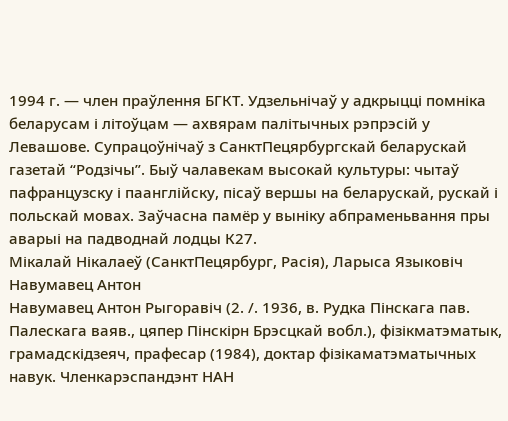1994 г. — член праўлення БГКТ. Удзельнічаў у адкрыцці помніка беларусам і літоўцам — ахвярам палітычных рэпрэсій у Левашове. Супрацоўнічаў з СанктПецярбургскай беларускай газетай “Родзічы”. Быў чалавекам высокай культуры: чытаў пафранцузску і паанглійску, пісаў вершы на беларускай, рускай і польскай мовах. Заўчасна памёр у выніку абпраменьвання пры аварыі на падводнай лодцы К27.
Мікалай Нікалаеў (СанктПецярбург, Расія), Ларыса Языковіч
Навумавец Антон
Навумавец Антон Рыгоравіч (2. /. 1936, в. Рудка Пінскага пав. Палескага ваяв., цяпер Пінскірн Брэсцкай вобл.), фізікматэматык, грамадскідзеяч, прафесар (1984), доктар фізікаматэматычных навук. Членкарэспандэнт НАН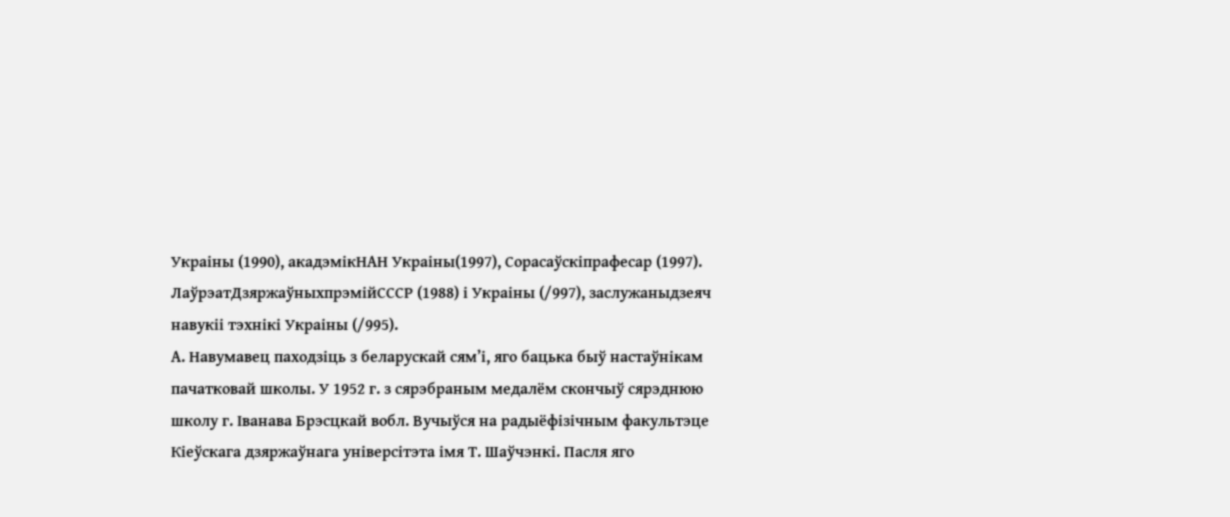Украіны (1990), акадэмікНАН Украіны(1997), Сорасаўскіпрафесар (1997). ЛаўрэатДзяржаўныхпрэмійСССР (1988) і Украіны (/997), заслужаныдзеяч навукіі тэхнікі Украіны (/995).
А. Навумавец паходзіць з беларускай сям’і, яго бацька быў настаўнікам пачатковай школы. У 1952 г. з сярэбраным медалём скончыў сярэднюю школу г. Іванава Брэсцкай вобл. Вучыўся на радыёфізічным факультэце Кіеўскага дзяржаўнага універсітэта імя Т. Шаўчэнкі. Пасля яго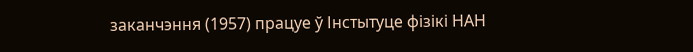заканчэння (1957) працуе ў Інстытуце фізікі НАН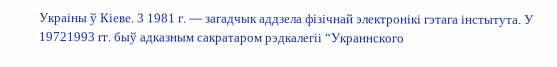Украіны ў Кіеве. 3 1981 г. — загадчык аддзела фізічнай электронікі гэтага інстытута. У 19721993 гг. быў адказным сакратаром рэдкалегіі “Украннского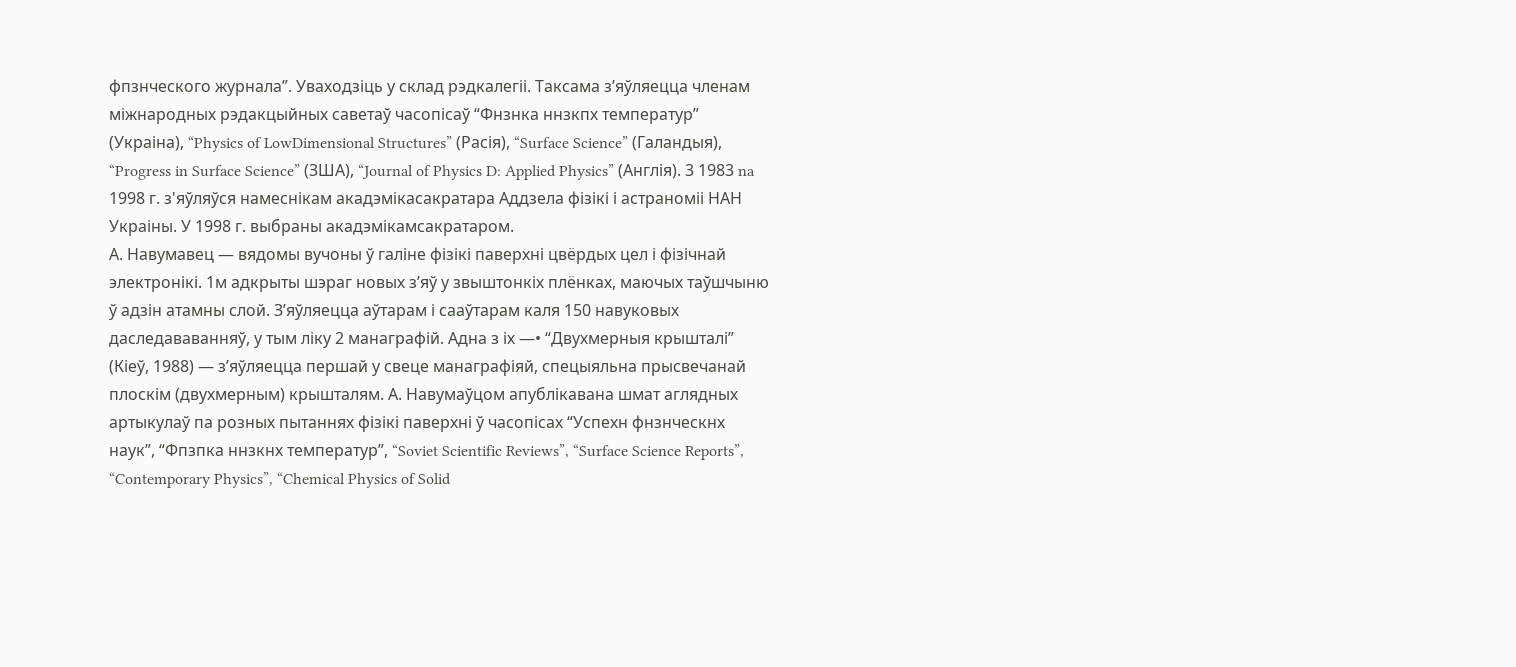фпзнческого журнала”. Уваходзіць у склад рэдкалегіі. Таксама з’яўляецца членам міжнародных рэдакцыйных саветаў часопісаў “Фнзнка ннзкпх температур” (Украіна), “Physics of LowDimensional Structures” (Расія), “Surface Science” (Галандыя), “Progress in Surface Science” (ЗША), “Journal of Physics D: Applied Physics” (Англія). 3 1983 na 1998 г. з'яўляўся намеснікам акадэмікасакратара Аддзела фізікі і астраноміі НАН Украіны. У 1998 г. выбраны акадэмікамсакратаром.
А. Навумавец — вядомы вучоны ў галіне фізікі паверхні цвёрдых цел і фізічнай электронікі. 1м адкрыты шэраг новых з’яў у звыштонкіх плёнках, маючых таўшчыню ў адзін атамны слой. З’яўляецца аўтарам і сааўтарам каля 150 навуковых даследававанняў, у тым ліку 2 манаграфій. Адна з іх —• “Двухмерныя крышталі” (Кіеў, 1988) — з’яўляецца першай у свеце манаграфіяй, спецыяльна прысвечанай плоскім (двухмерным) крышталям. А. Навумаўцом апублікавана шмат аглядных артыкулаў па розных пытаннях фізікі паверхні ў часопісах “Успехн фнзнческнх наук”, “Фпзпка ннзкнх температур”, “Soviet Scientific Reviews”, “Surface Science Reports”, “Contemporary Physics”, “Chemical Physics of Solid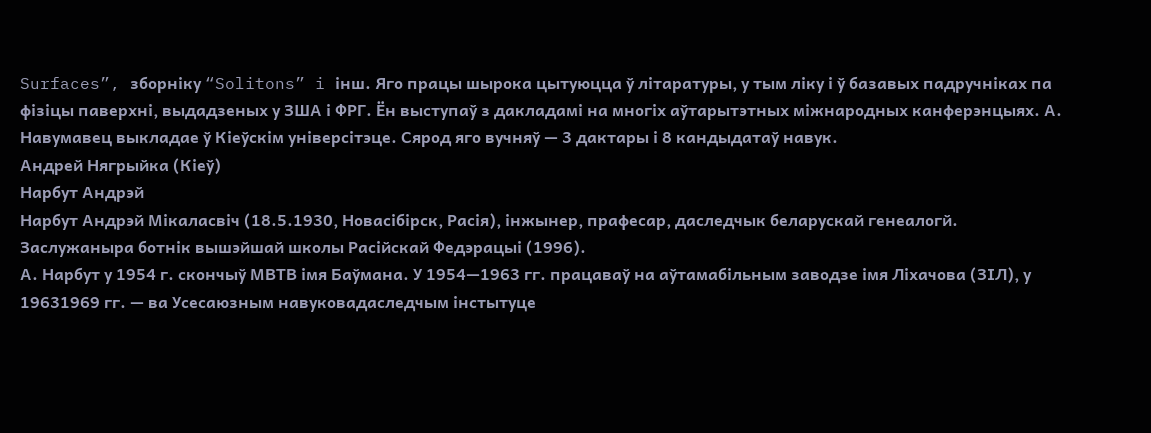Surfaces”, зборніку “Solitons” i інш. Яго працы шырока цытуюцца ў літаратуры, у тым ліку і ў базавых падручніках па фізіцы паверхні, выдадзеных у ЗША і ФРГ. Ён выступаў з дакладамі на многіх аўтарытэтных міжнародных канферэнцыях. А. Навумавец выкладае ў Кіеўскім універсітэце. Сярод яго вучняў — 3 дактары і 8 кандыдатаў навук.
Андрей Нягрыйка (Кіеў)
Нарбут Андрэй
Нарбут Андрэй Мікаласвіч (18.5.1930, Новасібірск, Расія), інжынер, прафесар, даследчык беларускай генеалогй. Заслужаныра ботнік вышэйшай школы Расійскай Федэрацыі (1996).
А. Нарбут у 1954 г. скончыў МВТВ імя Баўмана. У 1954—1963 гг. працаваў на аўтамабільным заводзе імя Ліхачова (ЗІЛ), у 19631969 гг. — ва Усесаюзным навуковадаследчым інстытуце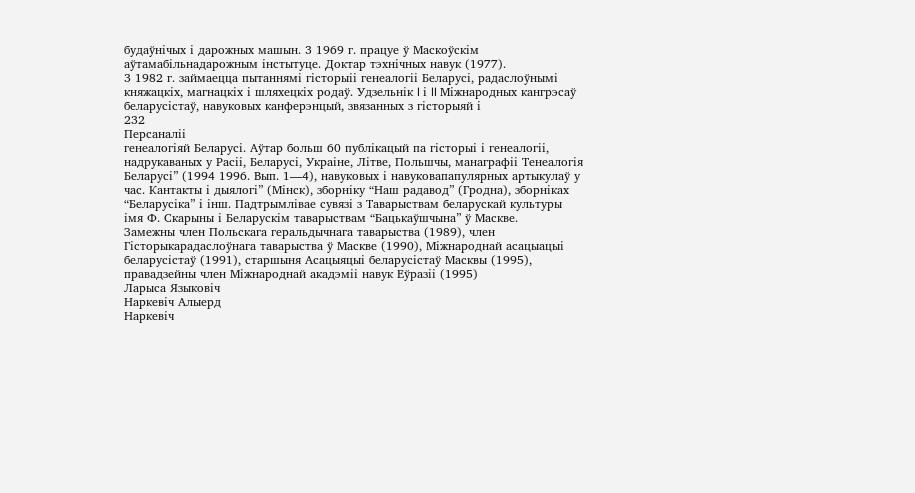будаўнічых і дарожных машын. 3 1969 г. працуе ў Маскоўскім аўтамабільнадарожным інстытуце. Доктар тэхнічных навук (1977).
3 1982 г. займаецца пытаннямі гісторыіі генеалогіі Беларусі, радаслоўнымі княжацкіх, магнацкіх і шляхецкіх родаў. Удзельнік I і II Міжнародных кангрэсаў беларусістаў, навуковых канферэнцый, звязанных з гісторыяй і
232
Персаналіі
генеалогіяй Беларусі. Аўтар больш 60 публікацый па гісторыі і генеалогіі, надрукаваных у Расіі, Беларусі, Украіне, Літве, Польшчы, манаграфіі Тенеалогія Беларусі” (1994 1996. Вып. 1—4), навуковых і навуковапапулярных артыкулаў у час. Кантакты і дыялогі” (Мінск), зборніку “Наш радавод” (Гродна), зборніках “Беларусіка” і інш. Падтрымлівае сувязі з Таварыствам беларускай культуры імя Ф. Скарыны і Беларускім таварыствам “Бацькаўшчына” ў Маскве.
Замежны член Польскага геральдычнага таварыства (1989), член Гісторыкарадаслоўнага таварыства ў Маскве (1990), Міжнароднай асацыацыі беларусістаў (1991), старшыня Асацыяцыі беларусістаў Масквы (1995), правадзейны член Міжнароднай акадэміі навук Еўразіі (1995)
Ларыса Языковіч
Наркевіч Алыерд
Наркевіч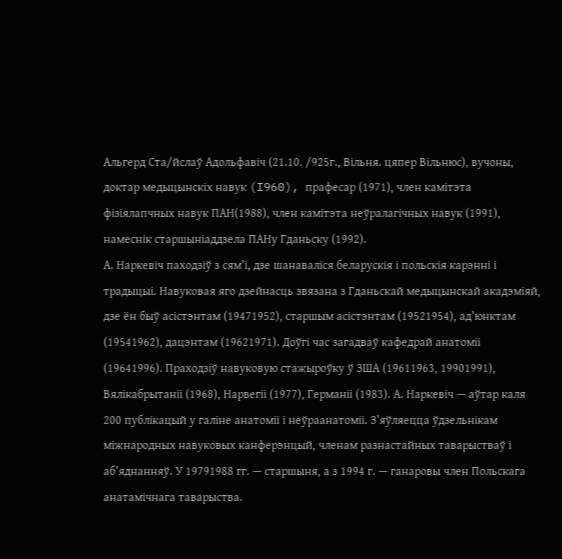Альгерд Ста/йслаў Адольфавіч (21.10. /925г., Вільня. цяпер Вільнюс), вучоны, доктар медыцынскіх навук (I960), прафесар (1971), член камітэта фізіялапчных навук ПАН(1988), член камітэта неўралагічных навук (1991), намеснік старшыніаддзела ПАНу Гданьску (1992).
А. Наркевіч паходзіў з сям’і, дзе шанаваліся беларускія і польскія карэнні і традыцыі. Навуковая яго дзейнасць звязана з Гданьскай медыцынскай акадэміяй, дзе ён быў асістэнтам (19471952), старшым асістэнтам (19521954), ад’юнктам (19541962), дацэнтам (19621971). Доўгі час загадваў кафедрай анатоміі (19641996). Праходзіў навуковую стажыроўку ў ЗША (19611963, 19901991), Вялікабрытаніі (1968), Нарвегіі (1977), Германіі (1983). А. Наркевіч — аўтар каля 200 публікацый у галіне анатоміі і неўраанатоміі. З’яўляецца ўдзельнікам міжнародных навуковых канферэнцый, членам разнастайных таварыстваў і аб’яднанняў. У 19791988 гг. — старшыня, а з 1994 г. — ганаровы член Польскага анатамічнага таварыства.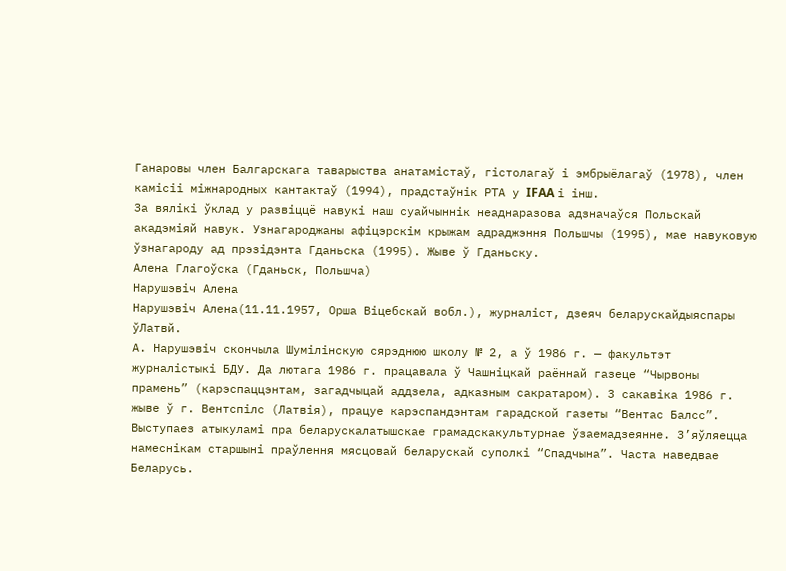Ганаровы член Балгарскага таварыства анатамістаў, гістолагаў і эмбрыёлагаў (1978), член камісіі міжнародных кантактаў (1994), прадстаўнік РТА у IFAA і інш.
За вялікі ўклад у развіццё навукі наш суайчыннік неаднаразова адзначаўся Польскай акадэміяй навук. Узнагароджаны афіцэрскім крыжам адраджэння Польшчы (1995), мае навуковую ўзнагароду ад прэзідэнта Гданьска (1995). Жыве ў Гданьску.
Алена Глагоўска (Гданьск, Польшча)
Нарушэвіч Алена
Нарушэвіч Алена(11.11.1957, Орша Віцебскай вобл.), журналіст, дзеяч беларускайдыяспары ўЛатвй.
А. Нарушэвіч скончыла Шумілінскую сярэднюю школу № 2, а ў 1986 г. — факультэт журналістыкі БДУ. Да лютага 1986 г. працавала ў Чашніцкай раённай газеце “Чырвоны прамень” (карэспаццэнтам, загадчыцай аддзела, адказным сакратаром). 3 сакавіка 1986 г. жыве ў г. Вентспілс (Латвія), працуе карэспандэнтам гарадской газеты “Вентас Балсс”. Выступаез атыкуламі пра беларускалатышскае грамадскакультурнае ўзаемадзеянне. З’яўляецца намеснікам старшыні праўлення мясцовай беларускай суполкі “Спадчына”. Часта наведвае Беларусь.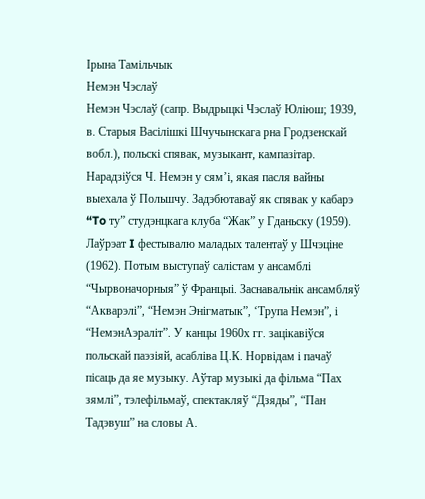Ірына Тамільчык
Немэн Чэслаў
Немэн Чэслаў (сапр. Выдрыцкі Чэслаў Юліюш; 1939, в. Старыя Васілішкі Шчучынскага рна Гродзенскай вобл.), польскі спявак, музыкант, кампазітар.
Нарадзіўся Ч. Немэн у сям’і, якая пасля вайны выехала ў Польшчу. Задэбютаваў як спявак у кабарэ “To ту” студэнцкага клуба “Жак” у Гданьску (1959). Лаўрэат I фестывалю маладых талентаў у Шчэціне (1962). Потым выступаў салістам у ансамблі “Чырвоначорныя” ў Францыі. Заснавальнік ансамбляў “Акварэлі”, “Немэн Энігматык”, ‘Трупа Немэн”, і “НемэнАэраліт”. У канцы 1960х гг. зацікавіўся польскай паэзіяй, асабліва Ц.К. Норвідам і пачаў пісаць да яе музыку. Аўтар музыкі да фільма “Пах зямлі”, тэлефільмаў, спектакляў “Дзяды”, “Пан Тадэвуш” на словы А.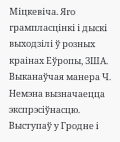Міцкевіча. Яго грампласцінкі і дыскі выходзілі ў розных краінах Еўропы, ЗША. Выканаўчая манера Ч. Немэна вызначаецца экспрэсіўнасцю. Выступаў у Гродне і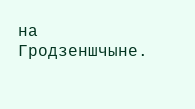на Гродзеншчыне.